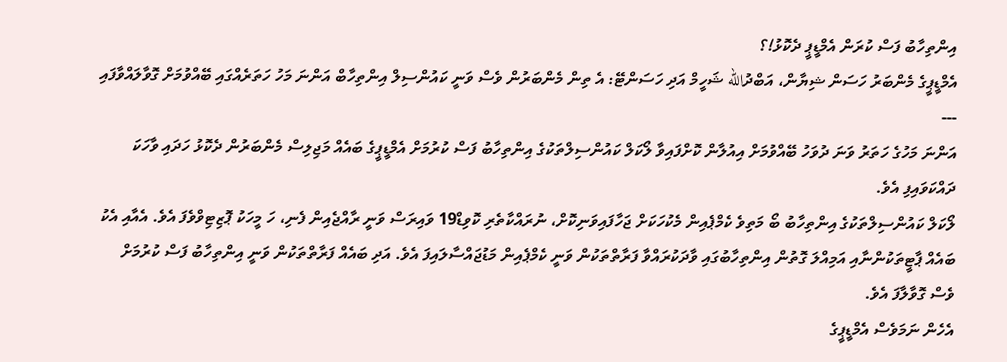އިންތިހާބު ފަސް ކުރަން އެމްޑީޕީ ދެކޮޅު!؟
އެމްޑީޕީގެ މެންބަރު ހަސަން ޝިޔާން، އަބްދުالله ޝަހީމް އަދި ހަސަންޓޭ: އެ ތިން މެންބަރުން ވެސް ވަނީ ކައުންސިލް އިންތިހާބް އަންނަ މަހު ހަތަރެއްގައި ބޭއްވުމަށް ގޮވާލައްވާފައި ---
އަންނަ މަހުގެ ހަތަރު ވަނަ ދުވަހު ބޭއްވުމަށް އިއުލާން ކޮށްފައިވާ ލޯކަލް ކައުންސިލްތަކުގެ އިންތިހާބު ފަސް ކުރުމަށް އެމްޑީޕީގެ ބައެއް މަޖިލިސް މެންބަރުން ދެކޮޅު ހަދައި ވާހަކަ ދައްކަވައިފި އެވެ.
ލޯކަލް ކައުންސިލްތަކުގެ އިންތިހާބު ބޯ މަތިވެ ކެމްޕެއިން މެކުހަކަށް ޖަހާފައިވަނިކޮށް، ނުރައްކާތެރި ކޮވިޑް19 ވައިރަސް ވަނީ ރާއްޖެއިން ފެނި، ހަ މީހަކު ޕޮޒިޓިވްވެފަ އެވެ. އެއާއި އެކު ބައެއް ޕާޓީތަކުންނާއި އަމިއްލަ ގޮތުން އިންތިހާބުގައި ވާދަކުރައްވާ ފަރާތްތަކުން ވަނީ ކެމްޕެއިން މަޑުޖައްސާލައިފަ އެވެ. އަދި ބައެއް ފަރާތްތަކުން ވަނީ އިންތިހާބު ފަސް ކުރުމަށް ވެސް ގޮވާލާފަ އެވެ.
އެހެން ނަމަވެސް އެމްޑީޕީގެ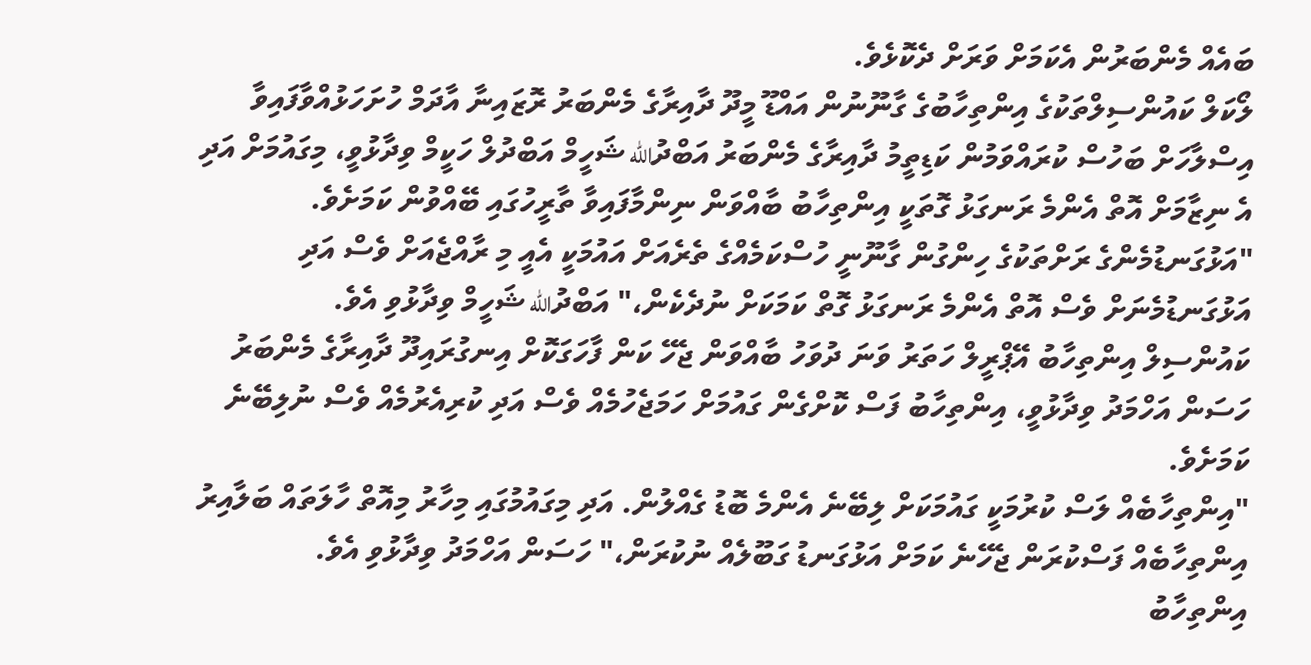ބައެއް މެންބަރުން އެކަމަށް ވަރަށް ދެކޮޅެވެ.
ލޯކަލް ކައުންސިލްތަކުގެ އިންތިހާބުގެ ގާނޫނުން އައްޑޫ މީދޫ ދާއިރާގެ މެންބަރު ރޮޒައިނާ އާދަމް ހުށަހަޅުއްވާފައިވާ އިސްލާހަށް ބަހުސް ކުރައްވަމުން ކަޑިތީމު ދާއިރާގެ މެންބަރު އަބްދުالله ޝަހީމް އަބްދުލް ހަކީމް ވިދާޅުވީ، މިގައުމަށް އަދި އެ ނިޒާމަށް އޮތް އެންމެ ރަނގަޅު ގޮތަކީ އިންތިހާބު ބާއްވަން ނިންމާފައިވާ ތާރީހުގައި ބޭއްވުން ކަމަށެވެ.
"އަޅުގަނޑުމެންގެ ރަށްތަކުގެ ހިންގުން ގާނޫނީ ހުސްކަމެއްގެ ތެރެއަށް އައުމަކީ އެއީ މި ރާއްޖެއަށް ވެސް އަދި އަޅުގަނޑުމެނަށް ވެސް އޮތް އެންމެ ރަނގަޅު ގޮތް ކަމަކަށް ނުދެކެން،" އަބްދުالله ޝަހީމް ވިދާޅުވި އެވެ.
ކައުންސިލް އިންތިހާބު އޭޕްރީލް ހަތަރު ވަނަ ދުވަހު ބާއްވަން ޖެހޭ ކަން ފާހަގަކޮށް އިނގުރައިދޫ ދާއިރާގެ މެންބަރު ހަސަން އަހްމަދު ވިދާޅުވީ، އިންތިހާބު ފަސް ކޮށްގެން ގައުމަށް ހަމަޖެހުމެއް ވެސް އަދި ކުރިއެރުމެއް ވެސް ނުލިބޭނެ ކަމަށެވެ.
"އިންތިހާބެއް ލަސް ކުރުމަކީ ގައުމަކަށް ލިބޭނެ އެންމެ ބޮޑު ގެއްލުން. އަދި މިގައުމުގައި މިހާރު މިއޮތް ހާލަތައް ބަލާއިރު އިންތިހާބެއް ފަސްކުރަން ޖެހޭނެ ކަމަށް އަޅުގަނޑު ގަބޫލެއް ނުކުރަން،" ހަސަން އަހްމަދު ވިދާޅުވި އެވެ.
އިންތިހާބު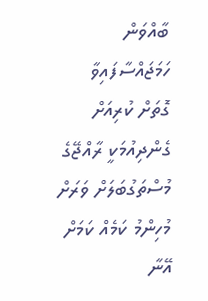ބާއްވަން ހަމަޖައްސާފައިވާ ގޮތަށް ކުރިއަށް ގެންދިއުމަކީ ރާއްޖޭގެ މުސްތަގުބަލަށް ވަރަށް މުހިންމު ކަމެއް ކަމަށް އޭނާ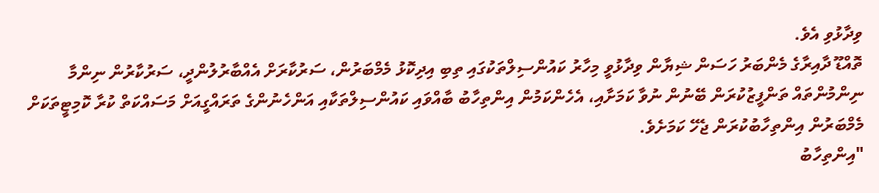ވިދާޅުވި އެވެ.
ތޮއްޑޫ ދާއިރާގެ މެންބަރު ހަސަން ޝިޔާން ވިދާޅުވީ މިހާރު ކައުންސިލްތަކުގައި ތިބި އިދިކޮޅު މެމްބަރުން، ސަރުކާރަށް އެއްބާރުލުންދީ، ސަރުކާރުން ނިންމާ ނިންމުންތައް ތަންފީޒުކުރަން ބޭނުން ނުވާ ކަމަށާއި، އެހެންކަމުން އިންތިހާބު ބާއްވައި ކައުންސިލްތަކާއި އަންހެނުންގެ ތަރައްގީއަށް މަސައްކަތް ކުރާ ކޮމިޓީތަކަށް މެމްބަރުން އިންތިހާބުކުރަން ޖެހޭ ކަމަށެވެ.
"އިންތިހާބު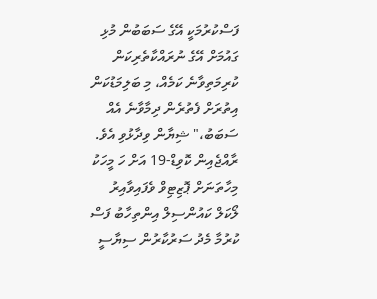ފަސްކުރުމަކީ އޭގެ ސަބަބުން މުޅި ގައުމަށް އޭގެ ނުރައްކާތެރިކަން ކުރިމަތިވާނެ ކަމެއް، މި ބަލިމަޑުކަން އިތުރަށް ފެތުރެން ދިމާވާނެ އެއް ސަބަބު،" ޝިޔާން ވިދާޅުވި އެވެ.
ރާއްޖެއިން ކޮވިޑް-19 އަށް ހަ މީހަކު މިހާތަނަށް ޕޮޒިޓިވް ވެފައިވާއިރު ލޯކަލް ކައުންސިލް އިންތިހާބު ފަސް ކުރުމާ މެދު ސަރުކާރުން ސިޔާސީ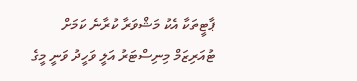ޕާޓީތަކާ އެކު މަޝްވަރާ ކުރާނެ ކަމަށް ޓުއަރިޒަމް މިނިސްޓަރު އަލީ ވަހީދު ވަނީ މީގެ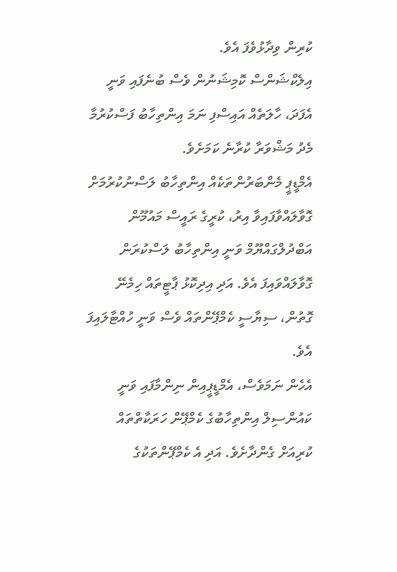ކުރިން ވިދާޅުވެފަ އެވެ.
އިލެކްޝަންސް ކޮމިޝަނުން ވެސް ބުނެފައި ވަނީ އެފަދަ، ހާލަތެއް އައިސްފި ނަމަ އިންތިހާބު ފަސްކުރުމާ މެދު މަޝްވަރާ ކުރާނެ ކަމަށެވެ.
އެމްޑީޕީ މެންބަރުންތަކެއް އިންތިހާބު ލަސްނުކުރުމަށް ގޮވާލައްވާފައިވާ އިރު، ކުރީގެ ރައީސް މައުމޫން އަބްދުލްގައްޔޫމް ވަނީ އިންތިހާބު ލަސްކުރަން ގޮވާލައްވައިފަ އެވެ. އަދި އިދިކޮޅު ޕާޓީތައް ހިމެނޭ ގޮތުން، ސިޔާސީ ކެމްޕޭންތައް ވެސް ވަނީ ހުއްޓާލައިފަ އެވެ.
އެހެން ނަމަވެސް، އެމްޑީޕީއިން ނިންމާފައި ވަނީ ކައުންސިލް އިންތިހާބުގެ ކެމްޕޭން ހަރަކާތްތައް ކުރިއަށް ގެންދާށެވެ. އަދި އެ ކެމްޕޭންތަކުގެ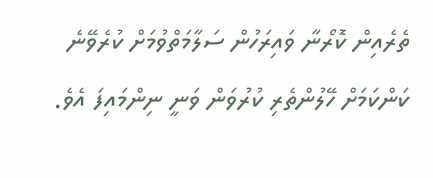ތެރެއިން ކޮރޯނާ ވައިރަހުން ސަލާމަތްވުމަށް ކުރެވޭނެ ކަންކަމަށް ހޭލުންތެރި ކުރުވަން ވަނީ ނިންމައިފަ އެވެ.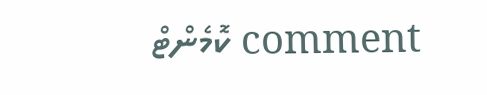comment ކޮމެންޓް